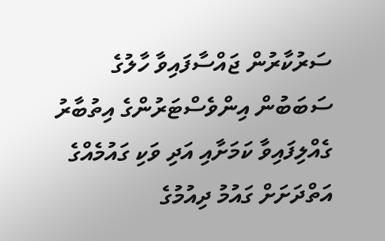ސަރުކާރުން ޖައްސާފައިވާ ހާލުގެ ސަބަބުން އިންވެސްޓަރުންގެ އިތުބާރު ގެއްލިފައިވާ ކަމަށާއި އަދި ވަކި ގައުމެއްގެ އަތްދަށަށް ގައުމު ދިއުމުގެ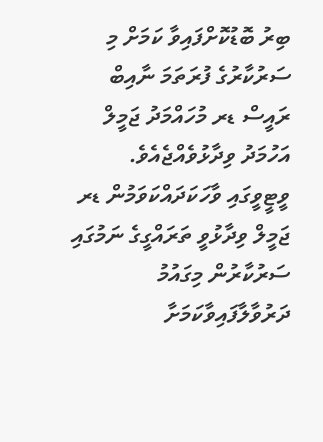ބިރު ބޮޑުކޮށްފައިވާ ކަމަށް މި ސަރުކާރުގެ ފުރަތަމަ ނާއިބް ރައީސް ޑރ މުހައްމަދު ޖަމީލް އަހުމަދު ވިދާޅުވެއްޖެއެވެ.
ވީޓީވީގައި ވާހަކަދައްކަވަމުން ޑރ ޖަމީލް ވިދާޅުވީ ތަރައްގީގެ ނަމުގައި ސަރުކާރުން މިގައުމު ދަރުވާލާފައިވާކަމަށާ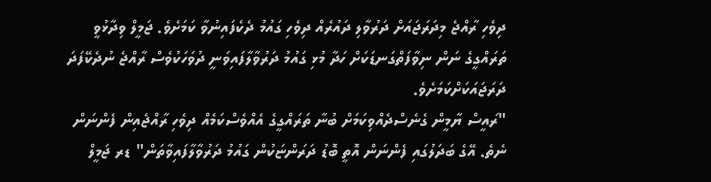ދިވެހި ރާއްޖެ މިދަރަޖައަށް ދަރުވާލި ދައުރެއް ދިވެހި ގައުމު ދެކެފައިނުވާ ކަމަށެވެ. ޖަމީލް ވިދާޅުވީ ތަރައްގީގެ ނަން ނިވާފަތްގަނޑަކަށް ހަދާ މުޅި ގައުމު ދަރުވާލާފައިވަނީ ދުވަހަކުވެސް ރާއްޖެ ނުދެކޭފަދަ ދަރަޖައަކަށްކަމަށެވެ.
"ރައީސް ޔާމީން ގެނެސްދެއްވިކަމަށް ބުނާ ތަރައްގީގެ އެއްވެސްކަމެއް ދިވެހި ރާއްޖެއިން ފެންނަން ނެތެ. އޭގެ ބަދަލުގައި ފެންނަން އޮތީ ބޮޑު ދަރަންޏަކުން ގައުމު ދަރުވާލާފައިވާތަން" ޑރ ޖަމީލް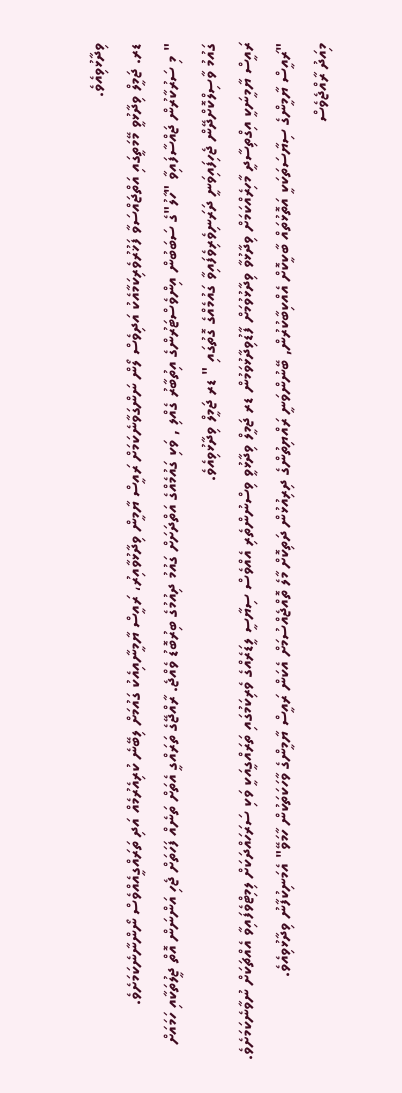ވިދާޅުވިއެވެ.
ޑރ. ޖަމީލް ވިދާޅުވީ މޭމަތީގައި އަތްޖައްސަވާ ފަޚުރުވެރިކަމާއެކު އަދިވެސް ލޯން ނަންގަވާނެކަމަށް ރައީސް ޔާމީން ވިދާޅުވާއިރު، ރައީސް ޔާމީނާއިއެކު ގައުމަށް ލިބޭނެ ކުރިއެރުމެއް އަދި ތަރައްގީއެއްވެސް ނޯންނާނެކަމަށެވެ.
" މި ސަރުކާރުން ޖައްސާފައިވާ "ހާލު"ގެ ސަބަބުން އިންވެސްޓަރުންގެ އިތުބާރު ގެއްލި , ވަކި ގައުމެއްގެ އަތްދަށަށް ގައުމު ދިއުމުގެ ބިރުބޮޑު ވެއްޖެ. ރާއްޖޭގެ ތަރައްގީ އެތަށް ތަނެއް ފަހަތަށް ޖެހި އަންނަން އޮތް ޖީލުތަކާއި ހަމައަށް ގައުމު ވާސިލްކޮށްދޭން ޖެހިފައިވަނީ ދަރަނިވެރިވެފައިވާ ގައުމެއްގެ ގޮތުގައި " ޑރ ޖަމީލް ވިދާޅުވިއެވެ.
ރައީސް ޔާމީނަކީ އިގްތިސާދީ މާހިރެއްކަމަށް ވިދާޅުވާ ވިދާޅުވުމަށް ފާޑުވިދާޅުވަމުން ޑރ ޖަމީލް ވިދާޅުވީ ވިސްނުންތެރި އެއްވެސް ސިޔާސީ ލީޑަރެއްގެ ވެރިކަމުގައި ތަރައްގީއަކީ ވަކި ސަރަހައްދަކަށް ލިމިޓްވެފައިވާ އެއްޗަކަށް ނުވާނެކަމަށެވެ.
"ރައީސް ޔާމީންގެ ސިޔާސަތަކަކީ އަތޮޅުތައް ބާކީކޮށް އެއްކިބާކުރުން, ބޭނުންވަނީ ރައްޔިތުންގެ ދިރިއުޅުން ދަތިކޮށް މާލެ ތޮއްޖެއްސުމަށް އެކަން ރައީސް ޔާމީންގެ ވާހަކަތަކުން ހާމަވޭ" އެމަނިކުފާނު ވިދާޅުވިއެވެ.
މިއަދު ރާއްޖެވެސް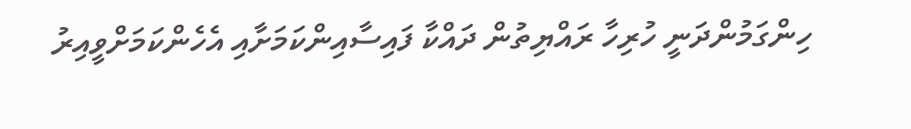ހިންގަމުންދަނީ ހުރިހާ ރައްޔިތުން ދައްކާ ފައިސާއިންކަމަށާއި އެހެންކަމަށްވީއިރު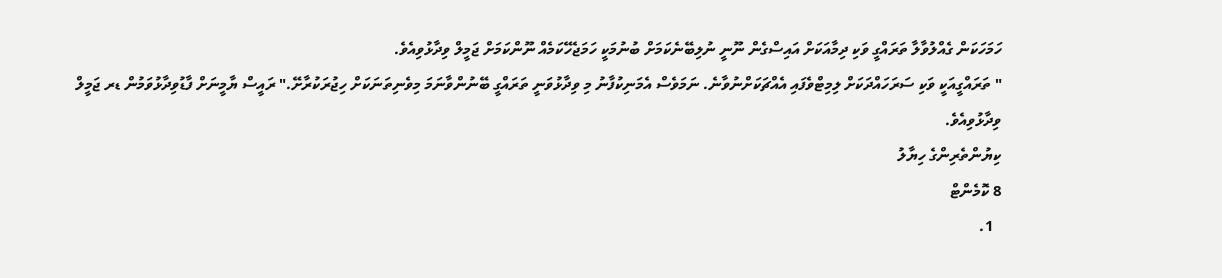ހަމަހަކަން ގެއްލުވާލާ ތަރައްގީ ވަކި ދިމާއަކަށް އައިސްގެން ނޫނީ ނުލިބޭނެކަމަށް ބުނުމަކީ ހަމަޖެހޭކަމެއް ނޫންކަމަށް ޖަމީލް ވިދާޅުވިއެވެ.
" ތަރައްގީއަކީ ވަކި ސަރަހައްދަކަށް ލިމިޓްވެފައި އެއްޗަކަށްނުވާނެ. ނަމަވެސް އެމަނިކުފާނު މި ވިދާޅުވަނީ ތަރައްގީ ބޭނުންވާނަމަ މިވެނިތަނަކަށް ހިޖުރަކުރާށޭ." ރައީސް ޔާމީނަށް ފާޑުވިދާޅުވަމުން ޑރ ޖަމީލް ވިދާޅުވިއެވެ.
ކިޔުންތެރިންގެ ހިޔާލު
8 ކޮމެންޓް
  1.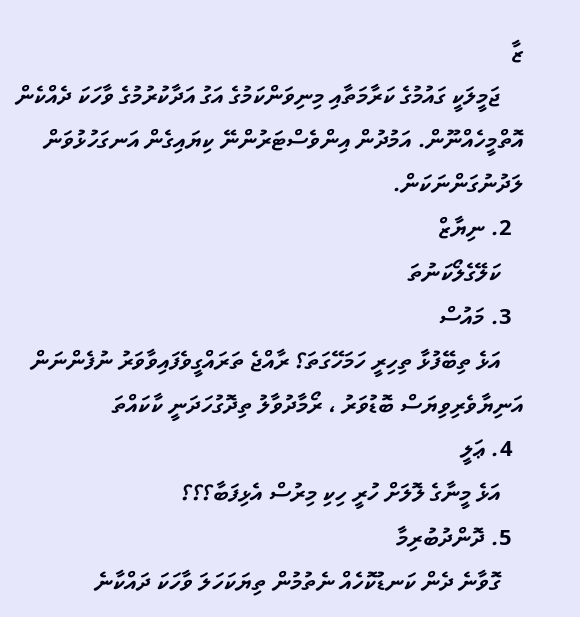ޒާ
    ޖަމީލަކީ ގައުމުގެ ކަރާމަތާއި މިނިވަންކަމުގެ އަގު އަދާކުރުމުގެ ވާހަކަ ދެއްކެން އޮތްމީހެއްނޫން. އަމުދުން އިންވެސްޓަރުންނޭ ކިޔައިގެން އަނގަހުޅުވަން ލަދުނުގަންނަކަން.
  2. ނިޔާޒް
    ކަލޭގެލޯކަނުތަ
  3. މައުސް
    އަޅެ ތިބޭފުޅާ ތިހިރީ ހަމަހޭގަތަ؟ ރާއްޖެ ތަރައްގީވެފައިވާވަރު ނުފެންނަން އަނިޔާވެރިވިޔަސް ބޮޑުވަރު ، ރޯމާދުވާލު ތިދޮގުހަދަނީ ކާކައްތަ
  4. ޢަލީ
    އަޅެ މީނާގެ ލޮލަށް ހުރީ ހިކި މިރުސް އެޅިފަބާ؟؟؟
  5. ދޮންދުބުރިމާ
    ގޮވާނެ ދެން ކަނޑުކޮހެއް ނެތުމުން ތިޔަކަހަލަ ވާހަކަ ދައްކާނެ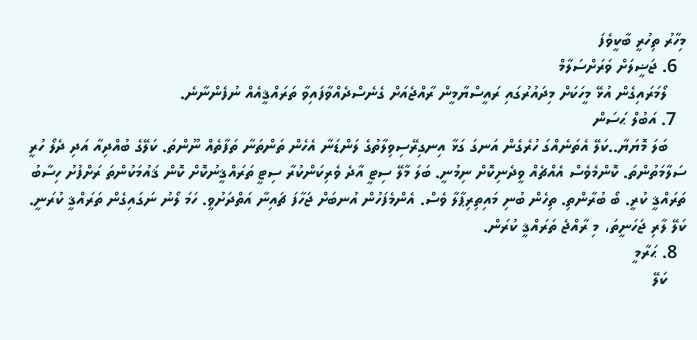މިހާރު ތިހުރީ ބާކީވެފަ
  6. ޖަޟީލަށް ވަރަށްސަލާމް
    ލޯމަރައިގެން އުޅޭ މީހަކަށް މިދައުރުގައި ރައީސްޔާމީން ރާއްޖެއަށް ގެނެސްދެއްވާފައިވާ ތަރައްޤީއެއް ނުފެންނާނެ.
  7. އަބުލް ޙަސަން
    ބަލަ މޮޔަޔާ..ކަލޭ އެތަނެއްގަ ހުރެގެން އަނގަ ގަޅާ އިނގިރޭސިވިލާތުގެ ލަންޑަނާ އެހެން ތަންތަނާ ތަފާތެއް ނޫންތަ. ކަލޭގެ ބުއްދިއާ އަދި ދެލޯ ހުރީ ސަލާމަތުންތަ. ކޮންމެވެސް އެއްޗެއް ވީދެނިކޮށް ނިމުނީ. ބަލަ މާލޭ ސިޓީ އާދެ ވެރިކަންކުރާ ސިޓީ ތަރައްޤީނުކޮށް ކޮން ޤައުމަކުންތަ ރަށްފުށު ހިސާބު ތަރައްޤީ ކުރީ. ބޯ ބުރާންތި. ތިހެން ބުނި މައިތިރިޕާލާ ވެސް. އެންމެފަހުން އުނބަށް ޖަހާފަ ޗައިނާ އަތްދަށުވީ. ހަމަ ލޯނު ނަގައިގެން ތަރައްޤީ ކުރަނީ. ކަލޭ ލާރި ޖަހަނީތަ، މި ރާއްޖެ ތަރައްޤީ ކުރަން.
  8. ޙަރާމީ
    ކަލޭ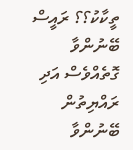ތީކާކު؟؟ ރައީސް ބޭނުންވާ ގޮތެއްވެސް އަދި ރައްޔިތުން ބޭނުންވާ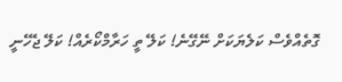ގޮތެއްވެސް ކަލެޔަކަށް ނޭގޭނެ! ކަލޭ ތީ ހަރާމްކޯރެއް! ކަލޭ ޖެހޭނީ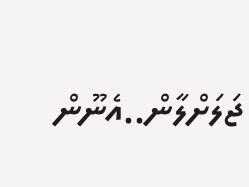ޖަލަށްލާން..އެނޫން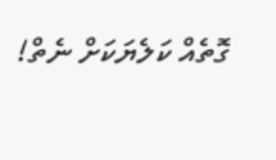ގޮތެއް ކަލެޔަކަށް ނެތް!